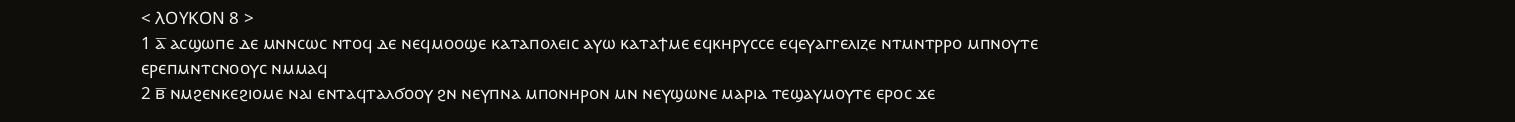< ⲖⲞⲨⲔⲞⲚ 8 >
1 ⲁ̅ ⲁⲥϣⲱⲡⲉ ⲇⲉ ⲙⲛⲛⲥⲱⲥ ⲛⲧⲟϥ ⲇⲉ ⲛⲉϥⲙⲟⲟϣⲉ ⲕⲁⲧⲁⲡⲟⲗⲉⲓⲥ ⲁⲩⲱ ⲕⲁⲧⲁϯⲙⲉ ⲉϥⲕⲏⲣⲩⲥⲥⲉ ⲉϥⲉⲩⲁⲅⲅⲉⲗⲓⲍⲉ ⲛⲧⲙⲛⲧⲣⲣⲟ ⲙⲡⲛⲟⲩⲧⲉ ⲉⲣⲉⲡⲙⲛⲧⲥⲛⲟⲟⲩⲥ ⲛⲙⲙⲁϥ
2 ⲃ̅ ⲛⲙϩⲉⲛⲕⲉϩⲓⲟⲙⲉ ⲛⲁⲓ ⲉⲛⲧⲁϥⲧⲁⲗϭⲟⲟⲩ ϩⲛ ⲛⲉⲩⲡⲛⲁ ⲙⲡⲟⲛⲏⲣⲟⲛ ⲙⲛ ⲛⲉⲩϣⲱⲛⲉ ⲙⲁⲣⲓⲁ ⲧⲉϣⲁⲩⲙⲟⲩⲧⲉ ⲉⲣⲟⲥ ϫⲉ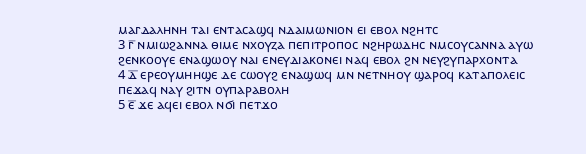ⲙⲁⲅⲇⲁⲗⲏⲛⲏ ⲧⲁⲓ ⲉⲛⲧⲁⲥⲁϣϥ ⲛⲇⲁⲓⲙⲱⲛⲓⲟⲛ ⲉⲓ ⲉⲃⲟⲗ ⲛϩⲏⲧⲥ
3 ⲅ̅ ⲛⲙⲓⲱϩⲁⲛⲛⲁ ⲑⲓⲙⲉ ⲛⲭⲟⲩⲍⲁ ⲡⲉⲡⲓⲧⲣⲟⲡⲟⲥ ⲛϩⲏⲣⲱⲇⲏⲥ ⲛⲙⲥⲟⲩⲥⲁⲛⲛⲁ ⲁⲩⲱ ϩⲉⲛⲕⲟⲟⲩⲉ ⲉⲛⲁϣⲱⲟⲩ ⲛⲁⲓ ⲉⲛⲉⲩⲇⲓⲁⲕⲟⲛⲉⲓ ⲛⲁϥ ⲉⲃⲟⲗ ϩⲛ ⲛⲉⲩϩⲩⲡⲁⲣⲭⲟⲛⲧⲁ
4 ⲇ̅ ⲉⲣⲉⲟⲩⲙⲏⲏϣⲉ ⲇⲉ ⲥⲱⲟⲩϩ ⲉⲛⲁϣⲱϥ ⲙⲛ ⲛⲉⲧⲛⲏⲟⲩ ϣⲁⲣⲟϥ ⲕⲁⲧⲁⲡⲟⲗⲉⲓⲥ ⲡⲉϫⲁϥ ⲛⲁⲩ ϩⲓⲧⲛ ⲟⲩⲡⲁⲣⲁⲃⲟⲗⲏ
5 ⲉ̅ ϫⲉ ⲁϥⲉⲓ ⲉⲃⲟⲗ ⲛϭⲓ ⲡⲉⲧϫⲟ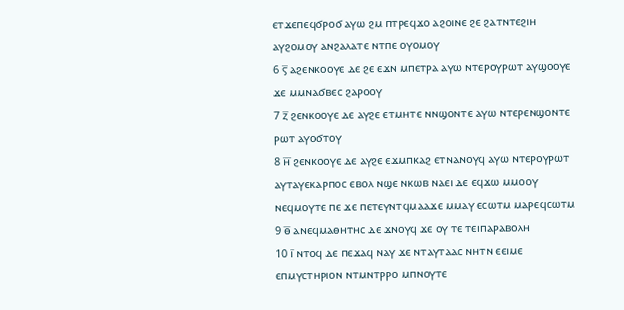ⲉⲧϫⲉⲡⲉϥϭⲣⲟϭ ⲁⲩⲱ ϩⲙ ⲡⲧⲣⲉϥϫⲟ ⲁϩⲟⲓⲛⲉ ϩⲉ ϩⲁⲧⲛⲧⲉϩⲓⲏ ⲁⲩϩⲟⲙⲟⲩ ⲁⲛϩⲁⲗⲁⲧⲉ ⲛⲧⲡⲉ ⲟⲩⲟⲙⲟⲩ
6 ⲋ̅ ⲁϩⲉⲛⲕⲟⲟⲩⲉ ⲇⲉ ϩⲉ ⲉϫⲛ ⲙⲡⲉⲧⲣⲁ ⲁⲩⲱ ⲛⲧⲉⲣⲟⲩⲣⲱⲧ ⲁⲩϣⲟⲟⲩⲉ ϫⲉ ⲙⲙⲛⲁϭⲃⲉⲥ ϩⲁⲣⲟⲟⲩ
7 ⲍ̅ ϩⲉⲛⲕⲟⲟⲩⲉ ⲇⲉ ⲁⲩϩⲉ ⲉⲧⲙⲏⲧⲉ ⲛⲛϣⲟⲛⲧⲉ ⲁⲩⲱ ⲛⲧⲉⲣⲉⲛϣⲟⲛⲧⲉ ⲣⲱⲧ ⲁⲩⲟϭⲧⲟⲩ
8 ⲏ̅ ϩⲉⲛⲕⲟⲟⲩⲉ ⲇⲉ ⲁⲩϩⲉ ⲉϫⲙⲡⲕⲁϩ ⲉⲧⲛⲁⲛⲟⲩϥ ⲁⲩⲱ ⲛⲧⲉⲣⲟⲩⲣⲱⲧ ⲁⲩⲧⲁⲩⲉⲕⲁⲣⲡⲟⲥ ⲉⲃⲟⲗ ⲛϣⲉ ⲛⲕⲱⲃ ⲛⲁⲉⲓ ⲇⲉ ⲉϥϫⲱ ⲙⲙⲟⲟⲩ ⲛⲉϥⲙⲟⲩⲧⲉ ⲡⲉ ϫⲉ ⲡⲉⲧⲉⲩⲛⲧϥⲙⲁⲁϫⲉ ⲙⲙⲁⲩ ⲉⲥⲱⲧⲙ ⲙⲁⲣⲉϥⲥⲱⲧⲙ
9 ⲑ̅ ⲁⲛⲉϥⲙⲁⲑⲏⲧⲏⲥ ⲇⲉ ϫⲛⲟⲩϥ ϫⲉ ⲟⲩ ⲧⲉ ⲧⲉⲓⲡⲁⲣⲁⲃⲟⲗⲏ
10 ⲓ̅ ⲛⲧⲟϥ ⲇⲉ ⲡⲉϫⲁϥ ⲛⲁⲩ ϫⲉ ⲛⲧⲁⲩⲧⲁⲁⲥ ⲛⲏⲧⲛ ⲉⲉⲓⲙⲉ ⲉⲡⲙⲩⲥⲧⲏⲣⲓⲟⲛ ⲛⲧⲙⲛⲧⲣⲣⲟ ⲙⲡⲛⲟⲩⲧⲉ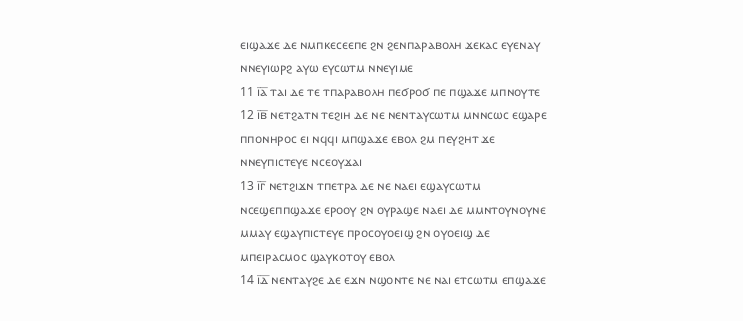ⲉⲓϣⲁϫⲉ ⲇⲉ ⲛⲙⲡⲕⲉⲥⲉⲉⲡⲉ ϩⲛ ϩⲉⲛⲡⲁⲣⲁⲃⲟⲗⲏ ϫⲉⲕⲁⲥ ⲉⲩⲉⲛⲁⲩ ⲛⲛⲉⲩⲓⲱⲣϩ ⲁⲩⲱ ⲉⲩⲥⲱⲧⲙ ⲛⲛⲉⲩⲓⲙⲉ
11 ⲓ̅ⲁ̅ ⲧⲁⲓ ⲇⲉ ⲧⲉ ⲧⲡⲁⲣⲁⲃⲟⲗⲏ ⲡⲉϭⲣⲟϭ ⲡⲉ ⲡϣⲁϫⲉ ⲙⲡⲛⲟⲩⲧⲉ
12 ⲓ̅ⲃ̅ ⲛⲉⲧϩⲁⲧⲛ ⲧⲉϩⲓⲏ ⲇⲉ ⲛⲉ ⲛⲉⲛⲧⲁⲩⲥⲱⲧⲙ ⲙⲛⲛⲥⲱⲥ ⲉϣⲁⲣⲉ ⲡⲡⲟⲛⲏⲣⲟⲥ ⲉⲓ ⲛϥϥⲓ ⲙⲡϣⲁϫⲉ ⲉⲃⲟⲗ ϩⲙ ⲡⲉⲩϩⲏⲧ ϫⲉ ⲛⲛⲉⲩⲡⲓⲥⲧⲉⲩⲉ ⲛⲥⲉⲟⲩϫⲁⲓ
13 ⲓ̅ⲅ̅ ⲛⲉⲧϩⲓϫⲛ ⲧⲡⲉⲧⲣⲁ ⲇⲉ ⲛⲉ ⲛⲁⲉⲓ ⲉϣⲁⲩⲥⲱⲧⲙ ⲛⲥⲉϣⲉⲡⲡϣⲁϫⲉ ⲉⲣⲟⲟⲩ ϩⲛ ⲟⲩⲣⲁϣⲉ ⲛⲁⲉⲓ ⲇⲉ ⲙⲙⲛⲧⲟⲩⲛⲟⲩⲛⲉ ⲙⲙⲁⲩ ⲉϣⲁⲩⲡⲓⲥⲧⲉⲩⲉ ⲡⲣⲟⲥⲟⲩⲟⲉⲓϣ ϩⲛ ⲟⲩⲟⲉⲓϣ ⲇⲉ ⲙⲡⲉⲓⲣⲁⲥⲙⲟⲥ ϣⲁⲩⲕⲟⲧⲟⲩ ⲉⲃⲟⲗ
14 ⲓ̅ⲇ̅ ⲛⲉⲛⲧⲁⲩϩⲉ ⲇⲉ ⲉϫⲛ ⲛϣⲟⲛⲧⲉ ⲛⲉ ⲛⲁⲓ ⲉⲧⲥⲱⲧⲙ ⲉⲡϣⲁϫⲉ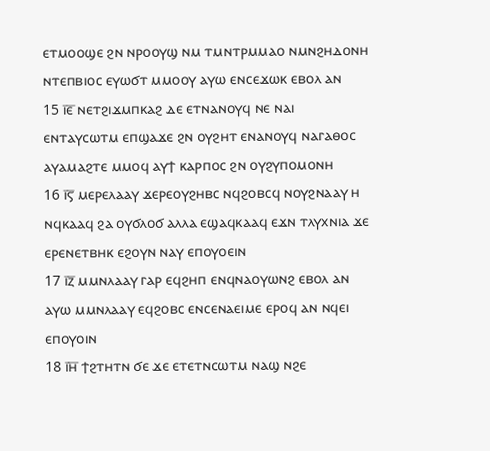ⲉⲧⲙⲟⲟϣⲉ ϩⲛ ⲛⲣⲟⲟⲩϣ ⲛⲙ ⲧⲙⲛⲧⲣⲙⲙⲁⲟ ⲛⲙⲛϩⲏⲇⲟⲛⲏ ⲛⲧⲉⲡⲃⲓⲟⲥ ⲉⲩⲱϭⲧ ⲙⲙⲟⲟⲩ ⲁⲩⲱ ⲉⲛⲥⲉϫⲱⲕ ⲉⲃⲟⲗ ⲁⲛ
15 ⲓ̅ⲉ̅ ⲛⲉⲧϩⲓϫⲙⲡⲕⲁϩ ⲇⲉ ⲉⲧⲛⲁⲛⲟⲩϥ ⲛⲉ ⲛⲁⲓ ⲉⲛⲧⲁⲩⲥⲱⲧⲙ ⲉⲡϣⲁϫⲉ ϩⲛ ⲟⲩϩⲏⲧ ⲉⲛⲁⲛⲟⲩϥ ⲛⲁⲅⲁⲑⲟⲥ ⲁⲩⲁⲙⲁϩⲧⲉ ⲙⲙⲟϥ ⲁⲩϯ ⲕⲁⲣⲡⲟⲥ ϩⲛ ⲟⲩϩⲩⲡⲟⲙⲟⲛⲏ
16 ⲓ̅ⲋ̅ ⲙⲉⲣⲉⲗⲁⲁⲩ ϫⲉⲣⲉⲟⲩϩⲏⲃⲥ ⲛϥϩⲟⲃⲥϥ ⲛⲟⲩϩⲛⲁⲁⲩ ⲏ ⲛϥⲕⲁⲁϥ ϩⲁ ⲟⲩϭⲗⲟϭ ⲁⲗⲗⲁ ⲉϣⲁϥⲕⲁⲁϥ ⲉϫⲛ ⲧⲗⲩⲭⲛⲓⲁ ϫⲉ ⲉⲣⲉⲛⲉⲧⲃⲏⲕ ⲉϩⲟⲩⲛ ⲛⲁⲩ ⲉⲡⲟⲩⲟⲉⲓⲛ
17 ⲓ̅ⲍ̅ ⲙⲙⲛⲗⲁⲁⲩ ⲅⲁⲣ ⲉϥϩⲏⲡ ⲉⲛϥⲛⲁⲟⲩⲱⲛϩ ⲉⲃⲟⲗ ⲁⲛ ⲁⲩⲱ ⲙⲙⲛⲗⲁⲁⲩ ⲉϥϩⲟⲃⲥ ⲉⲛⲥⲉⲛⲁⲉⲓⲙⲉ ⲉⲣⲟϥ ⲁⲛ ⲛϥⲉⲓ ⲉⲡⲟⲩⲟⲓⲛ
18 ⲓ̅ⲏ̅ ϯϩⲧⲏⲧⲛ ϭⲉ ϫⲉ ⲉⲧⲉⲧⲛⲥⲱⲧⲙ ⲛⲁϣ ⲛϩⲉ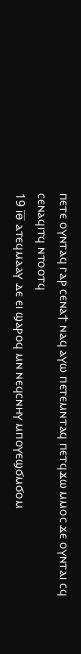ⲡⲉⲧⲉ ⲟⲩⲛⲧⲁϥ ⲅⲁⲣ ⲥⲉⲛⲁϯ ⲛⲁϥ ⲁⲩⲱ ⲡⲉⲧⲉⲙⲛⲧⲁϥ ⲡⲉⲧϥϫⲱ ⲙⲙⲟⲥ ϫⲉ ⲟⲩⲛⲧⲁⲓ ⲥϥ ⲥⲉⲛⲁϥⲓⲧϥ ⲛⲧⲟⲟⲧϥ
19 ⲓ̅ⲑ̅ ⲁⲧⲉϥⲙⲁⲁⲩ ⲇⲉ ⲉⲓ ϣⲁⲣⲟϥ ⲙⲛ ⲛⲉϥⲥⲛⲏⲩ ⲙⲡⲟⲩⲉϣϭⲙϭⲟⲙ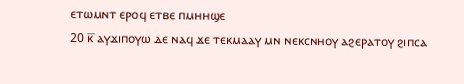ⲉⲧⲱⲙⲛⲧ ⲉⲣⲟϥ ⲉⲧⲃⲉ ⲡⲙⲏⲏϣⲉ
20 ⲕ̅ ⲁⲩϫⲓⲡⲟⲩⲱ ⲇⲉ ⲛⲁϥ ϫⲉ ⲧⲉⲕⲙⲁⲁⲩ ⲙⲛ ⲛⲉⲕⲥⲛⲏⲟⲩ ⲁϩⲉⲣⲁⲧⲟⲩ ϩⲓⲡⲥⲁ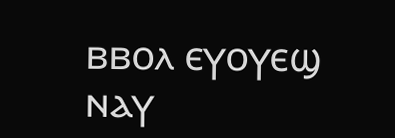ⲃⲃⲟⲗ ⲉⲩⲟⲩⲉϣ ⲛⲁⲩ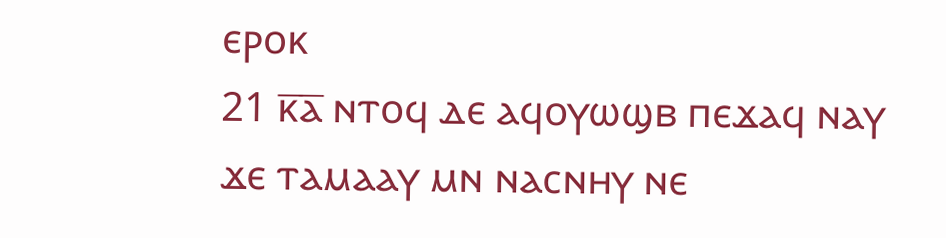ⲉⲣⲟⲕ
21 ⲕ̅ⲁ̅ ⲛⲧⲟϥ ⲇⲉ ⲁϥⲟⲩⲱϣⲃ ⲡⲉϫⲁϥ ⲛⲁⲩ ϫⲉ ⲧⲁⲙⲁⲁⲩ ⲙⲛ ⲛⲁⲥⲛⲏⲩ ⲛⲉ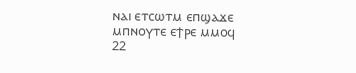ⲛⲁⲓ ⲉⲧⲥⲱⲧⲙ ⲉⲡϣⲁϫⲉ ⲙⲡⲛⲟⲩⲧⲉ ⲉϯⲣⲉ ⲙⲙⲟϥ
22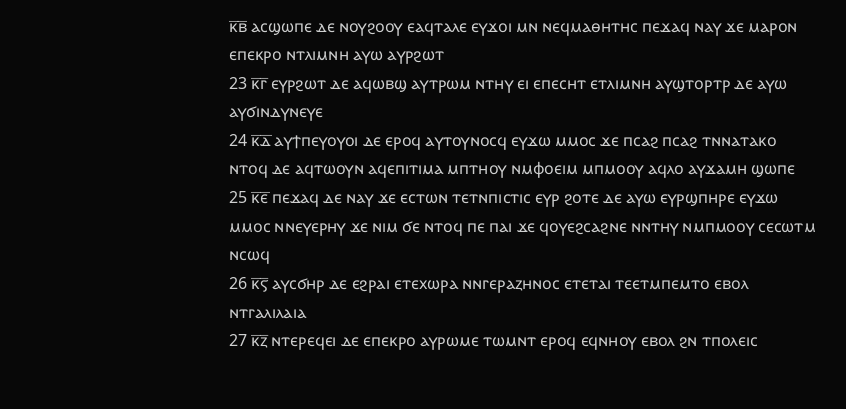ⲕ̅ⲃ̅ ⲁⲥϣⲱⲡⲉ ⲇⲉ ⲛⲟⲩϩⲟⲟⲩ ⲉⲁϥⲧⲁⲗⲉ ⲉⲩϫⲟⲓ ⲙⲛ ⲛⲉϥⲙⲁⲑⲏⲧⲏⲥ ⲡⲉϫⲁϥ ⲛⲁⲩ ϫⲉ ⲙⲁⲣⲟⲛ ⲉⲡⲉⲕⲣⲟ ⲛⲧⲗⲓⲙⲛⲏ ⲁⲩⲱ ⲁⲩⲣϩⲱⲧ
23 ⲕ̅ⲅ̅ ⲉⲩⲣϩⲱⲧ ⲇⲉ ⲁϥⲱⲃϣ ⲁⲩⲧⲣⲱⲙ ⲛⲧⲏⲩ ⲉⲓ ⲉⲡⲉⲥⲏⲧ ⲉⲧⲗⲓⲙⲛⲏ ⲁⲩϣⲧⲟⲣⲧⲣ ⲇⲉ ⲁⲩⲱ ⲁⲩϭⲓⲛⲇⲩⲛⲉⲩⲉ
24 ⲕ̅ⲇ̅ ⲁⲩϯⲡⲉⲩⲟⲩⲟⲓ ⲇⲉ ⲉⲣⲟϥ ⲁⲩⲧⲟⲩⲛⲟⲥϥ ⲉⲩϫⲱ ⲙⲙⲟⲥ ϫⲉ ⲡⲥⲁϩ ⲡⲥⲁϩ ⲧⲛⲛⲁⲧⲁⲕⲟ ⲛⲧⲟϥ ⲇⲉ ⲁϥⲧⲱⲟⲩⲛ ⲁϥⲉⲡⲓⲧⲓⲙⲁ ⲙⲡⲧⲏⲟⲩ ⲛⲙⲫⲟⲉⲓⲙ ⲙⲡⲙⲟⲟⲩ ⲁϥⲗⲟ ⲁⲩϫⲁⲙⲏ ϣⲱⲡⲉ
25 ⲕ̅ⲉ̅ ⲡⲉϫⲁϥ ⲇⲉ ⲛⲁⲩ ϫⲉ ⲉⲥⲧⲱⲛ ⲧⲉⲧⲛⲡⲓⲥⲧⲓⲥ ⲉⲩⲣ ϩⲟⲧⲉ ⲇⲉ ⲁⲩⲱ ⲉⲩⲣϣⲡⲏⲣⲉ ⲉⲩϫⲱ ⲙⲙⲟⲥ ⲛⲛⲉⲩⲉⲣⲏⲩ ϫⲉ ⲛⲓⲙ ϭⲉ ⲛⲧⲟϥ ⲡⲉ ⲡⲁⲓ ϫⲉ ϥⲟⲩⲉϩⲥⲁϩⲛⲉ ⲛⲛⲧⲏⲩ ⲛⲙⲡⲙⲟⲟⲩ ⲥⲉⲥⲱⲧⲙ ⲛⲥⲱϥ
26 ⲕ̅ⲋ̅ ⲁⲩⲥϭⲏⲣ ⲇⲉ ⲉϩⲣⲁⲓ ⲉⲧⲉⲭⲱⲣⲁ ⲛⲛⲅⲉⲣⲁⲍⲏⲛⲟⲥ ⲉⲧⲉⲧⲁⲓ ⲧⲉⲉⲧⲙⲡⲉⲙⲧⲟ ⲉⲃⲟⲗ ⲛⲧⲅⲁⲗⲓⲗⲁⲓⲁ
27 ⲕ̅ⲍ̅ ⲛⲧⲉⲣⲉϥⲉⲓ ⲇⲉ ⲉⲡⲉⲕⲣⲟ ⲁⲩⲣⲱⲙⲉ ⲧⲱⲙⲛⲧ ⲉⲣⲟϥ ⲉϥⲛⲏⲟⲩ ⲉⲃⲟⲗ ϩⲛ ⲧⲡⲟⲗⲉⲓⲥ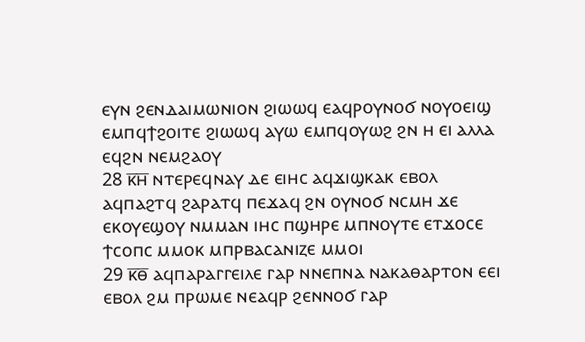ⲉⲩⲛ ϩⲉⲛⲇⲁⲓⲙⲱⲛⲓⲟⲛ ϩⲓⲱⲱϥ ⲉⲁϥⲣⲟⲩⲛⲟϭ ⲛⲟⲩⲟⲉⲓϣ ⲉⲙⲡϥϯϩⲟⲓⲧⲉ ϩⲓⲱⲱϥ ⲁⲩⲱ ⲉⲙⲡϥⲟⲩⲱϩ ϩⲛ ⲏ ⲉⲓ ⲁⲗⲗⲁ ⲉϥϩⲛ ⲛⲉⲙϩⲁⲟⲩ
28 ⲕ̅ⲏ̅ ⲛⲧⲉⲣⲉϥⲛⲁⲩ ⲇⲉ ⲉⲓⲏⲥ ⲁϥϫⲓϣⲕⲁⲕ ⲉⲃⲟⲗ ⲁϥⲡⲁϩⲧϥ ϩⲁⲣⲁⲧϥ ⲡⲉϫⲁϥ ϩⲛ ⲟⲩⲛⲟϭ ⲛⲥⲙⲏ ϫⲉ ⲉⲕⲟⲩⲉϣⲟⲩ ⲛⲙⲙⲁⲛ ⲓⲏⲥ ⲡϣⲏⲣⲉ ⲙⲡⲛⲟⲩⲧⲉ ⲉⲧϫⲟⲥⲉ ϯⲥⲟⲡⲥ ⲙⲙⲟⲕ ⲙⲡⲣⲃⲁⲥⲁⲛⲓⲍⲉ ⲙⲙⲟⲓ
29 ⲕ̅ⲑ̅ ⲁϥⲡⲁⲣⲁⲅⲅⲉⲓⲗⲉ ⲅⲁⲣ ⲛⲛⲉⲡⲛⲁ ⲛⲁⲕⲁⲑⲁⲣⲧⲟⲛ ⲉⲉⲓ ⲉⲃⲟⲗ ϩⲙ ⲡⲣⲱⲙⲉ ⲛⲉⲁϥⲣ ϩⲉⲛⲛⲟϭ ⲅⲁⲣ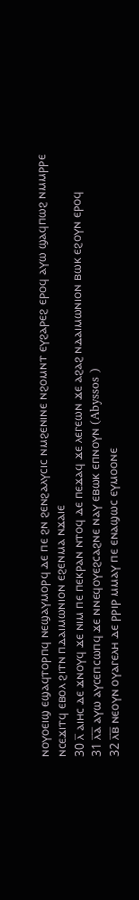ⲛⲟⲩⲟⲉⲓϣ ⲉϣⲁϥⲧⲟⲣⲡϥ ⲛⲉϣⲁⲩⲙⲟⲣϥ ⲇⲉ ⲡⲉ ϩⲛ ϩⲉⲛϩⲁⲗⲩⲥⲓⲥ ⲛⲙϩⲉⲛⲓⲛⲉ ⲛϩⲟⲙⲛⲧ ⲉⲩϩⲁⲣⲉϩ ⲉⲣⲟϥ ⲁⲩⲱ ϣⲁϥⲡⲱϩ ⲛⲙⲙⲣⲣⲉ ⲛⲥⲉϫⲓⲧϥ ⲉⲃⲟⲗ ϩⲓⲧⲛ ⲡⲇⲁⲓⲙⲱⲛⲓⲟⲛ ⲉϩⲉⲛⲙⲁ ⲛϫⲁⲓⲉ
30 ⲗ̅ ⲁⲓⲏⲥ ⲇⲉ ϫⲛⲟⲩϥ ϫⲉ ⲛⲓⲙ ⲡⲉ ⲡⲉⲕⲣⲁⲛ ⲛⲧⲟϥ ⲇⲉ ⲡⲉϫⲁϥ ϫⲉ ⲗⲉⲅⲉⲱⲛ ϫⲉ ⲁϩⲁϩ ⲛⲇⲁⲓⲙⲱⲛⲓⲟⲛ ⲃⲱⲕ ⲉϩⲟⲩⲛ ⲉⲣⲟϥ
31 ⲗ̅ⲁ̅ ⲁⲩⲱ ⲁⲩⲥⲉⲡⲥⲱⲡϥ ϫⲉ ⲛⲛⲉϥⲟⲩⲉϩⲥⲁϩⲛⲉ ⲛⲁⲩ ⲉⲃⲱⲕ ⲉⲡⲛⲟⲩⲛ (Abyssos )
32 ⲗ̅ⲃ̅ ⲛⲉⲟⲩⲛ ⲟⲩⲁⲅⲉⲗⲏ ⲇⲉ ⲣⲣⲓⲣ ⲙⲙⲁⲩ ⲡⲉ ⲉⲛⲁϣⲱⲥ ⲉⲩⲙⲟⲟⲛⲉ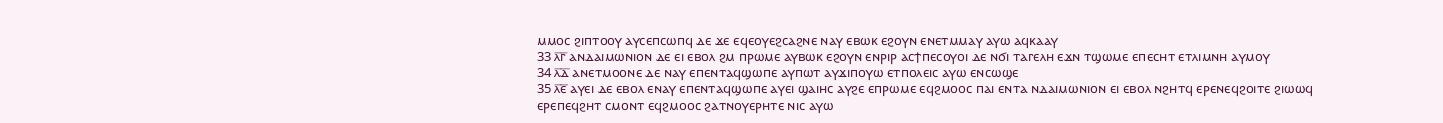ⲙⲙⲟⲥ ϩⲓⲡⲧⲟⲟⲩ ⲁⲩⲥⲉⲡⲥⲱⲡϥ ⲇⲉ ϫⲉ ⲉϥⲉⲟⲩⲉϩⲥⲁϩⲛⲉ ⲛⲁⲩ ⲉⲃⲱⲕ ⲉϩⲟⲩⲛ ⲉⲛⲉⲧⲙⲙⲁⲩ ⲁⲩⲱ ⲁϥⲕⲁⲁⲩ
33 ⲗ̅ⲅ̅ ⲁⲛⲇⲁⲓⲙⲱⲛⲓⲟⲛ ⲇⲉ ⲉⲓ ⲉⲃⲟⲗ ϩⲙ ⲡⲣⲱⲙⲉ ⲁⲩⲃⲱⲕ ⲉϩⲟⲩⲛ ⲉⲛⲣⲓⲣ ⲁⲥϯⲡⲉⲥⲟⲩⲟⲓ ⲇⲉ ⲛϭⲓ ⲧⲁⲅⲉⲗⲏ ⲉϫⲛ ⲧϣⲱⲙⲉ ⲉⲡⲉⲥⲏⲧ ⲉⲧⲗⲓⲙⲛⲏ ⲁⲩⲙⲟⲩ
34 ⲗ̅ⲇ̅ ⲁⲛⲉⲧⲙⲟⲟⲛⲉ ⲇⲉ ⲛⲁⲩ ⲉⲡⲉⲛⲧⲁϥϣⲱⲡⲉ ⲁⲩⲡⲱⲧ ⲁⲩϫⲓⲡⲟⲩⲱ ⲉⲧⲡⲟⲗⲉⲓⲥ ⲁⲩⲱ ⲉⲛⲥⲱϣⲉ
35 ⲗ̅ⲉ̅ ⲁⲩⲉⲓ ⲇⲉ ⲉⲃⲟⲗ ⲉⲛⲁⲩ ⲉⲡⲉⲛⲧⲁϥϣⲱⲡⲉ ⲁⲩⲉⲓ ϣⲁⲓⲏⲥ ⲁⲩϩⲉ ⲉⲡⲣⲱⲙⲉ ⲉϥϩⲙⲟⲟⲥ ⲡⲁⲓ ⲉⲛⲧⲁ ⲛⲇⲁⲓⲙⲱⲛⲓⲟⲛ ⲉⲓ ⲉⲃⲟⲗ ⲛϩⲏⲧϥ ⲉⲣⲉⲛⲉϥϩⲟⲓⲧⲉ ϩⲓⲱⲱϥ ⲉⲣⲉⲡⲉϥϩⲏⲧ ⲥⲙⲟⲛⲧ ⲉϥϩⲙⲟⲟⲥ ϩⲁⲧⲛⲟⲩⲉⲣⲏⲧⲉ ⲛⲓⲥ ⲁⲩⲱ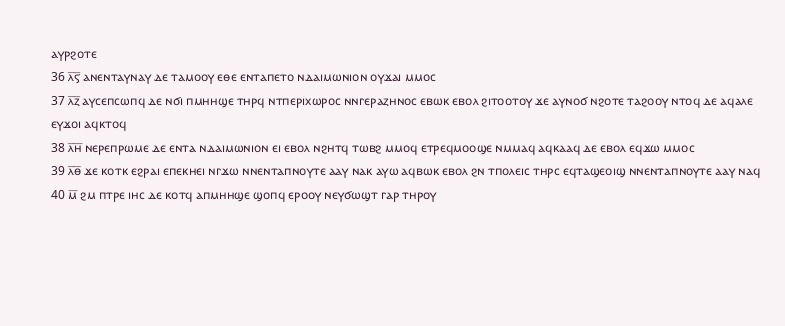ⲁⲩⲣϩⲟⲧⲉ
36 ⲗ̅ⲋ̅ ⲁⲛⲉⲛⲧⲁⲩⲛⲁⲩ ⲇⲉ ⲧⲁⲙⲟⲟⲩ ⲉⲑⲉ ⲉⲛⲧⲁⲡⲉⲧⲟ ⲛⲇⲁⲓⲙⲱⲛⲓⲟⲛ ⲟⲩϫⲁⲓ ⲙⲙⲟⲥ
37 ⲗ̅ⲍ̅ ⲁⲩⲥⲉⲡⲥⲱⲡϥ ⲇⲉ ⲛϭⲓ ⲡⲙⲏⲏϣⲉ ⲧⲏⲣϥ ⲛⲧⲡⲉⲣⲓⲭⲱⲣⲟⲥ ⲛⲛⲅⲉⲣⲁⲍⲏⲛⲟⲥ ⲉⲃⲱⲕ ⲉⲃⲟⲗ ϩⲓⲧⲟⲟⲧⲟⲩ ϫⲉ ⲁⲩⲛⲟϭ ⲛϩⲟⲧⲉ ⲧⲁϩⲟⲟⲩ ⲛⲧⲟϥ ⲇⲉ ⲁϥⲁⲗⲉ ⲉⲩϫⲟⲓ ⲁϥⲕⲧⲟϥ
38 ⲗ̅ⲏ̅ ⲛⲉⲣⲉⲡⲣⲱⲙⲉ ⲇⲉ ⲉⲛⲧⲁ ⲛⲇⲁⲓⲙⲱⲛⲓⲟⲛ ⲉⲓ ⲉⲃⲟⲗ ⲛϩⲏⲧϥ ⲧⲱⲃϩ ⲙⲙⲟϥ ⲉⲧⲣⲉϥⲙⲟⲟϣⲉ ⲛⲙⲙⲁϥ ⲁϥⲕⲁⲁϥ ⲇⲉ ⲉⲃⲟⲗ ⲉϥϫⲱ ⲙⲙⲟⲥ
39 ⲗ̅ⲑ̅ ϫⲉ ⲕⲟⲧⲕ ⲉϩⲣⲁⲓ ⲉⲡⲉⲕⲏⲉⲓ ⲛⲅϫⲱ ⲛⲛⲉⲛⲧⲁⲡⲛⲟⲩⲧⲉ ⲁⲁⲩ ⲛⲁⲕ ⲁⲩⲱ ⲁϥⲃⲱⲕ ⲉⲃⲟⲗ ϩⲛ ⲧⲡⲟⲗⲉⲓⲥ ⲧⲏⲣⲥ ⲉϥⲧⲁϣⲉⲟⲓϣ ⲛⲛⲉⲛⲧⲁⲡⲛⲟⲩⲧⲉ ⲁⲁⲩ ⲛⲁϥ
40 ⲙ̅ ϩⲙ ⲡⲧⲣⲉ ⲓⲏⲥ ⲇⲉ ⲕⲟⲧϥ ⲁⲡⲙⲏⲏϣⲉ ϣⲟⲡϥ ⲉⲣⲟⲟⲩ ⲛⲉⲩϭⲱϣⲧ ⲅⲁⲣ ⲧⲏⲣⲟⲩ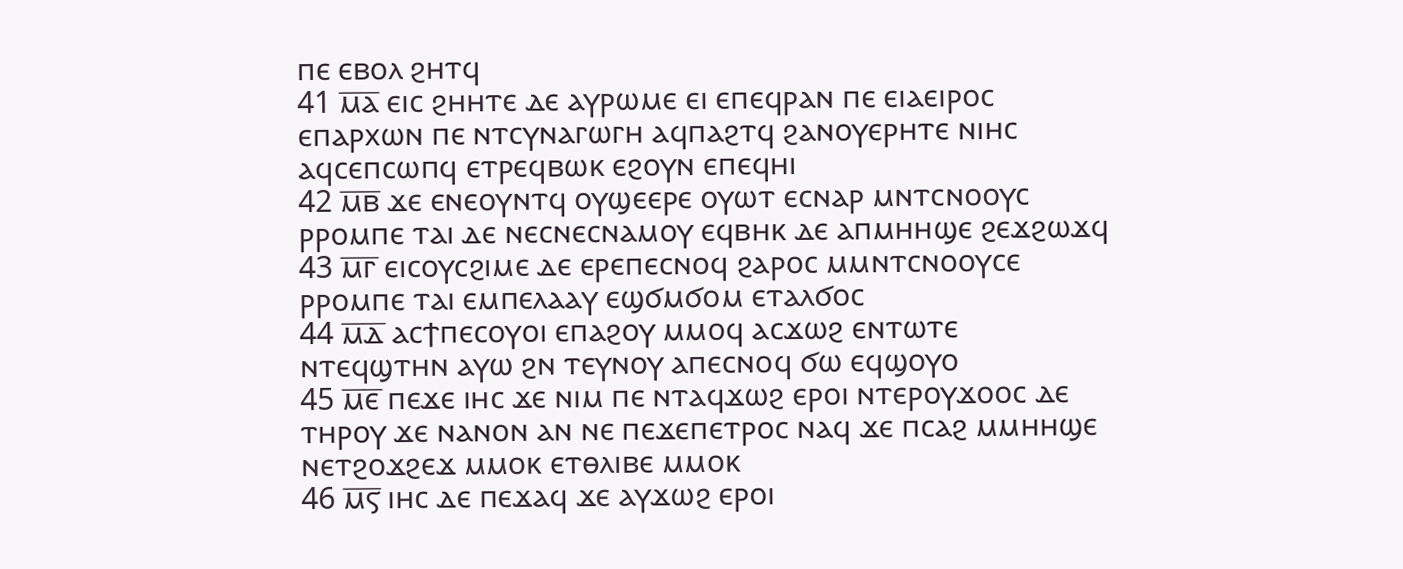ⲡⲉ ⲉⲃⲟⲗ ϩⲏⲧϥ
41 ⲙ̅ⲁ̅ ⲉⲓⲥ ϩⲏⲏⲧⲉ ⲇⲉ ⲁⲩⲣⲱⲙⲉ ⲉⲓ ⲉⲡⲉϥⲣⲁⲛ ⲡⲉ ⲉⲓⲁⲉⲓⲣⲟⲥ ⲉⲡⲁⲣⲭⲱⲛ ⲡⲉ ⲛⲧⲥⲩⲛⲁⲅⲱⲅⲏ ⲁϥⲡⲁϩⲧϥ ϩⲁⲛⲟⲩⲉⲣⲏⲧⲉ ⲛⲓⲏⲥ ⲁϥⲥⲉⲡⲥⲱⲡϥ ⲉⲧⲣⲉϥⲃⲱⲕ ⲉϩⲟⲩⲛ ⲉⲡⲉϥⲏⲓ
42 ⲙ̅ⲃ̅ ϫⲉ ⲉⲛⲉⲟⲩⲛⲧϥ ⲟⲩϣⲉⲉⲣⲉ ⲟⲩⲱⲧ ⲉⲥⲛⲁⲣ ⲙⲛⲧⲥⲛⲟⲟⲩⲥ ⲣⲣⲟⲙⲡⲉ ⲧⲁⲓ ⲇⲉ ⲛⲉⲥⲛⲉⲥⲛⲁⲙⲟⲩ ⲉϥⲃⲏⲕ ⲇⲉ ⲁⲡⲙⲏⲏϣⲉ ϩⲉϫϩⲱϫϥ
43 ⲙ̅ⲅ̅ ⲉⲓⲥⲟⲩⲥϩⲓⲙⲉ ⲇⲉ ⲉⲣⲉⲡⲉⲥⲛⲟϥ ϩⲁⲣⲟⲥ ⲙⲙⲛⲧⲥⲛⲟⲟⲩⲥⲉ ⲣⲣⲟⲙⲡⲉ ⲧⲁⲓ ⲉⲙⲡⲉⲗⲁⲁⲩ ⲉϣϭⲙϭⲟⲙ ⲉⲧⲁⲗϭⲟⲥ
44 ⲙ̅ⲇ̅ ⲁⲥϯⲡⲉⲥⲟⲩⲟⲓ ⲉⲡⲁϩⲟⲩ ⲙⲙⲟϥ ⲁⲥϫⲱϩ ⲉⲛⲧⲱⲧⲉ ⲛⲧⲉϥϣⲧⲏⲛ ⲁⲩⲱ ϩⲛ ⲧⲉⲩⲛⲟⲩ ⲁⲡⲉⲥⲛⲟϥ ϭⲱ ⲉϥϣⲟⲩⲟ
45 ⲙ̅ⲉ̅ ⲡⲉϫⲉ ⲓⲏⲥ ϫⲉ ⲛⲓⲙ ⲡⲉ ⲛⲧⲁϥϫⲱϩ ⲉⲣⲟⲓ ⲛⲧⲉⲣⲟⲩϫⲟⲟⲥ ⲇⲉ ⲧⲏⲣⲟⲩ ϫⲉ ⲛⲁⲛⲟⲛ ⲁⲛ ⲛⲉ ⲡⲉϫⲉⲡⲉⲧⲣⲟⲥ ⲛⲁϥ ϫⲉ ⲡⲥⲁϩ ⲙⲙⲏⲏϣⲉ ⲛⲉⲧϩⲟϫϩⲉϫ ⲙⲙⲟⲕ ⲉⲧⲑⲗⲓⲃⲉ ⲙⲙⲟⲕ
46 ⲙ̅ⲋ̅ ⲓⲏⲥ ⲇⲉ ⲡⲉϫⲁϥ ϫⲉ ⲁⲩϫⲱϩ ⲉⲣⲟⲓ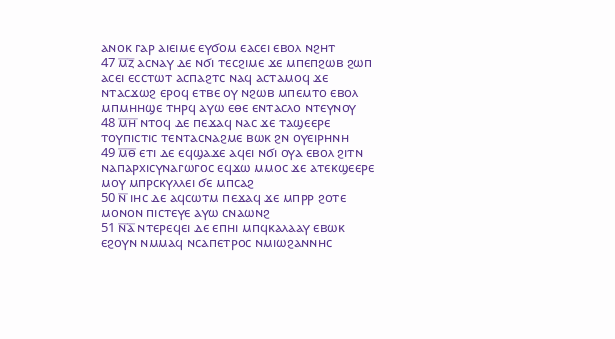ⲁⲛⲟⲕ ⲅⲁⲣ ⲁⲓⲉⲓⲙⲉ ⲉⲩϭⲟⲙ ⲉⲁⲥⲉⲓ ⲉⲃⲟⲗ ⲛϩⲏⲧ
47 ⲙ̅ⲍ̅ ⲁⲥⲛⲁⲩ ⲇⲉ ⲛϭⲓ ⲧⲉⲥϩⲓⲙⲉ ϫⲉ ⲙⲡⲉⲡϩⲱⲃ ϩⲱⲡ ⲁⲥⲉⲓ ⲉⲥⲥⲧⲱⲧ ⲁⲥⲡⲁϩⲧⲥ ⲛⲁϥ ⲁⲥⲧⲁⲙⲟϥ ϫⲉ ⲛⲧⲁⲥϫⲱϩ ⲉⲣⲟϥ ⲉⲧⲃⲉ ⲟⲩ ⲛϩⲱⲃ ⲙⲡⲉⲙⲧⲟ ⲉⲃⲟⲗ ⲙⲡⲙⲏⲏϣⲉ ⲧⲏⲣϥ ⲁⲩⲱ ⲉⲑⲉ ⲉⲛⲧⲁⲥⲗⲟ ⲛⲧⲉⲩⲛⲟⲩ
48 ⲙ̅ⲏ̅ ⲛⲧⲟϥ ⲇⲉ ⲡⲉϫⲁϥ ⲛⲁⲥ ϫⲉ ⲧⲁϣⲉⲉⲣⲉ ⲧⲟⲩⲡⲓⲥⲧⲓⲥ ⲧⲉⲛⲧⲁⲥⲛⲁϩⲙⲉ ⲃⲱⲕ ϩⲛ ⲟⲩⲉⲓⲣⲏⲛⲏ
49 ⲙ̅ⲑ̅ ⲉⲧⲓ ⲇⲉ ⲉϥϣⲁϫⲉ ⲁϥⲉⲓ ⲛϭⲓ ⲟⲩⲁ ⲉⲃⲟⲗ ϩⲓⲧⲛ ⲛⲁⲡⲁⲣⲭⲓⲥⲩⲛⲁⲅⲱⲅⲟⲥ ⲉϥϫⲱ ⲙⲙⲟⲥ ϫⲉ ⲁⲧⲉⲕϣⲉⲉⲣⲉ ⲙⲟⲩ ⲙⲡⲣⲥⲕⲩⲗⲗⲉⲓ ϭⲉ ⲙⲡⲥⲁϩ
50 ⲛ̅ ⲓⲏⲥ ⲇⲉ ⲁϥⲥⲱⲧⲙ ⲡⲉϫⲁϥ ϫⲉ ⲙⲡⲣⲣ ϩⲟⲧⲉ ⲙⲟⲛⲟⲛ ⲡⲓⲥⲧⲉⲩⲉ ⲁⲩⲱ ⲥⲛⲁⲱⲛϩ
51 ⲛ̅ⲁ̅ ⲛⲧⲉⲣⲉϥⲉⲓ ⲇⲉ ⲉⲡⲏⲓ ⲙⲡϥⲕⲁⲗⲁⲁⲩ ⲉⲃⲱⲕ ⲉϩⲟⲩⲛ ⲛⲙⲙⲁϥ ⲛⲥⲁⲡⲉⲧⲣⲟⲥ ⲛⲙⲓⲱϩⲁⲛⲛⲏⲥ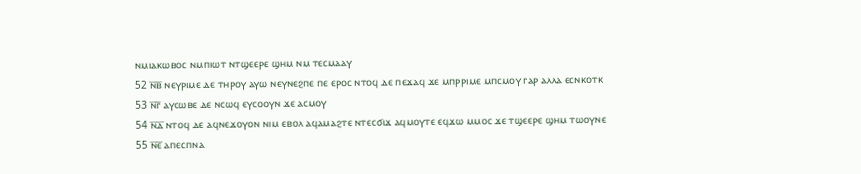ⲛⲙⲓⲁⲕⲱⲃⲟⲥ ⲛⲙⲡⲓⲱⲧ ⲛⲧϣⲉⲉⲣⲉ ϣⲏⲙ ⲛⲙ ⲧⲉⲥⲙⲁⲁⲩ
52 ⲛ̅ⲃ̅ ⲛⲉⲩⲣⲓⲙⲉ ⲇⲉ ⲧⲏⲣⲟⲩ ⲁⲩⲱ ⲛⲉⲩⲛⲉϩⲡⲉ ⲡⲉ ⲉⲣⲟⲥ ⲛⲧⲟϥ ⲇⲉ ⲡⲉϫⲁϥ ϫⲉ ⲙⲡⲣⲣⲓⲙⲉ ⲙⲡⲥⲙⲟⲩ ⲅⲁⲣ ⲁⲗⲗⲁ ⲉⲥⲛⲕⲟⲧⲕ
53 ⲛ̅ⲅ̅ ⲁⲩⲥⲱⲃⲉ ⲇⲉ ⲛⲥⲱϥ ⲉⲩⲥⲟⲟⲩⲛ ϫⲉ ⲁⲥⲙⲟⲩ
54 ⲛ̅ⲇ̅ ⲛⲧⲟϥ ⲇⲉ ⲁϥⲛⲉϫⲟⲩⲟⲛ ⲛⲓⲙ ⲉⲃⲟⲗ ⲁϥⲁⲙⲁϩⲧⲉ ⲛⲧⲉⲥϭⲓϫ ⲁϥⲙⲟⲩⲧⲉ ⲉϥϫⲱ ⲙⲙⲟⲥ ϫⲉ ⲧϣⲉⲉⲣⲉ ϣⲏⲙ ⲧⲱⲟⲩⲛⲉ
55 ⲛ̅ⲉ̅ ⲁⲡⲉⲥⲡⲛⲁ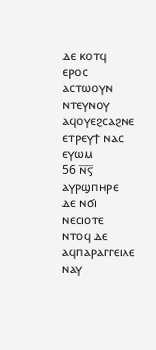ⲇⲉ ⲕⲟⲧϥ ⲉⲣⲟⲥ ⲁⲥⲧⲱⲟⲩⲛ ⲛⲧⲉⲩⲛⲟⲩ ⲁϥⲟⲩⲉϩⲥⲁϩⲛⲉ ⲉⲧⲣⲉⲩϯ ⲛⲁⲥ ⲉⲩⲱⲙ
56 ⲛ̅ⲋ̅ ⲁⲩⲣϣⲡⲏⲣⲉ ⲇⲉ ⲛϭⲓ ⲛⲉⲥⲓⲟⲧⲉ ⲛⲧⲟϥ ⲇⲉ ⲁϥⲡⲁⲣⲁⲅⲅⲉⲓⲗⲉ ⲛⲁⲩ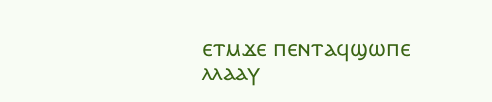ⲉⲧⲙϫⲉ ⲡⲉⲛⲧⲁϥϣⲱⲡⲉ ⲗⲗⲁⲁⲩ